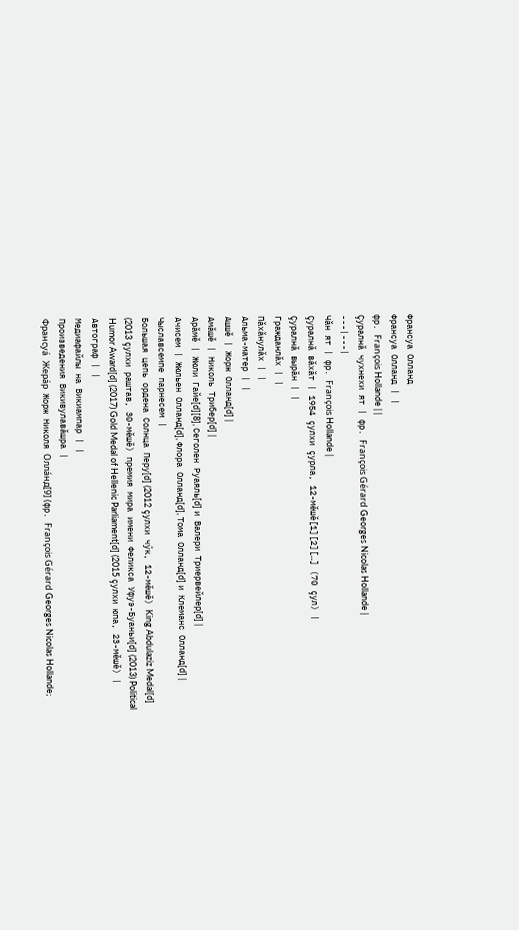Франсуа Олланд
Франсуа Олланд | |
фр. François Hollande | |
Çуралнă чухнехи ят | фр. François Gérard Georges Nicolas Hollande |
---|---|
Чӑн ят | фр. François Hollande |
Çуралнă вăхăт | 1954 çулхи çурла, 12-мĕшĕ[1][2][…] (70 çул) |
Çуралнă вырăн | |
Гражданлăх | |
Пăхăнулăх | |
Альма-матер | |
Ашшĕ | Жорж Олланд[d] |
Амăшĕ | Николь Трибер[d] |
Арăмӗ | Жюли Гайе[d][8], Сеголен Руаяль[d] и Валери Триервейлер[d] |
Ачисем | Жюльен Олланд[d], Флора Олланд[d], Тома Олланд[d] и Клеманс Олланд[d] |
Чыславсемпе парнесем |
Большая цепь ордена Солнца Перу[d] (2012 çулхи чӳк, 12-мĕшĕ) King Abdulaziz Medal[d] (2013 çулхи раштав, 30-мĕшĕ) премия мира имени Феликса Уфуэ-Буаньи[d] (2013) Political Humor Award[d] (2017) Gold Medal of Hellenic Parliament[d] (2015 çулхи юпа, 23-мĕшĕ) |
Автограф | |
Медиафайлы на Викиампар | |
Произведения Викивулавăшра |
Франсуа́ Жера́р Жорж Николя Олла́нд[9] (фр. François Gérard Georges Nicolas Hollande;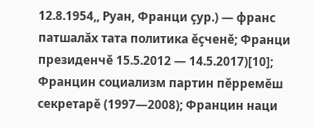12.8.1954,, Руан, Франци çур.) — франс патшалăх тата политика ĕçченĕ; Франци президенчĕ 15.5.2012 — 14.5.2017)[10]; Францин социализм партин пĕрремĕш секретарĕ (1997—2008); Францин наци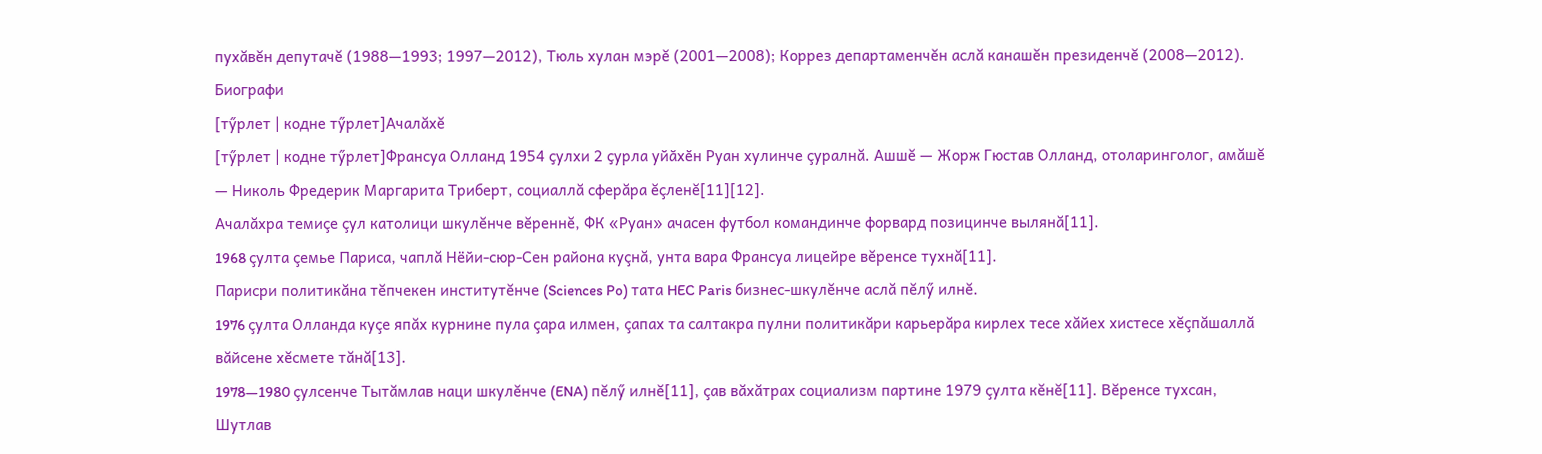пухăвĕн депутачĕ (1988—1993; 1997—2012), Тюль хулан мэрĕ (2001—2008); Коррез департаменчĕн аслă канашĕн президенчĕ (2008—2012).
Биографи
[тӳрлет | кодне тӳрлет]Ачалăхĕ
[тӳрлет | кодне тӳрлет]Франсуа Олланд 1954 ҫулхи 2 ҫурла уйӑхӗн Руан хулинче çуралнă. Ашшĕ — Жорж Гюстав Олланд, отоларинголог, амăшĕ — Николь Фредерик Маргарита Триберт, социаллă сферăра ĕçленĕ[11][12].
Ачалăхра темиçе çул католици шкулĕнче вĕреннĕ, ФК «Руан» ачасен футбол командинче форвард позицинче вылянă[11].
1968 çулта çемье Париса, чаплă Нёйи-сюр-Сен района куçнă, унта вара Франсуа лицейре вĕренсе тухнă[11].
Парисри политикăна тĕпчекен институтĕнче (Sciences Po) тата HEC Paris бизнес-шкулĕнче аслă пĕлӳ илнĕ.
1976 çулта Олланда куçе япăх курнине пула çара илмен, çапах та салтакра пулни политикăри карьерăра кирлех тесе хăйех хистесе хĕçпăшаллă вăйсене хĕсмете тăнă[13].
1978—1980 çулсенче Тытăмлав наци шкулĕнче (ENA) пĕлӳ илнĕ[11], çав вăхăтрах социализм партине 1979 çулта кĕнĕ[11]. Вĕренсе тухсан, Шутлав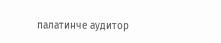палатинче аудитор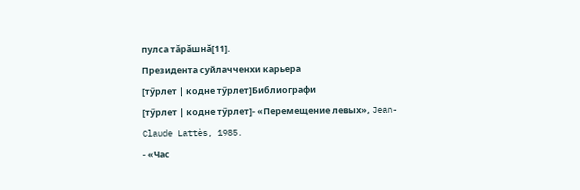пулса тăрăшнă[11].
Президента суйлачченхи карьера
[тӳрлет | кодне тӳрлет]Библиографи
[тӳрлет | кодне тӳрлет]- «Перемещение левых», Jean-Claude Lattès, 1985.
- «Час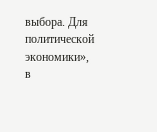выбора. Для политической экономики», в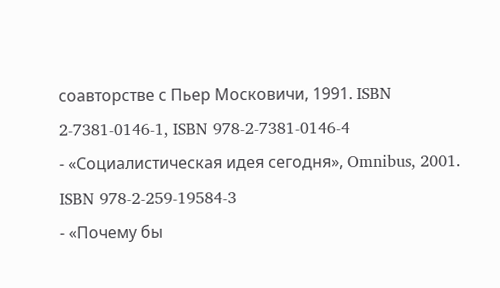соавторстве с Пьер Московичи, 1991. ISBN 2-7381-0146-1, ISBN 978-2-7381-0146-4
- «Социалистическая идея сегодня», Omnibus, 2001. ISBN 978-2-259-19584-3
- «Почему бы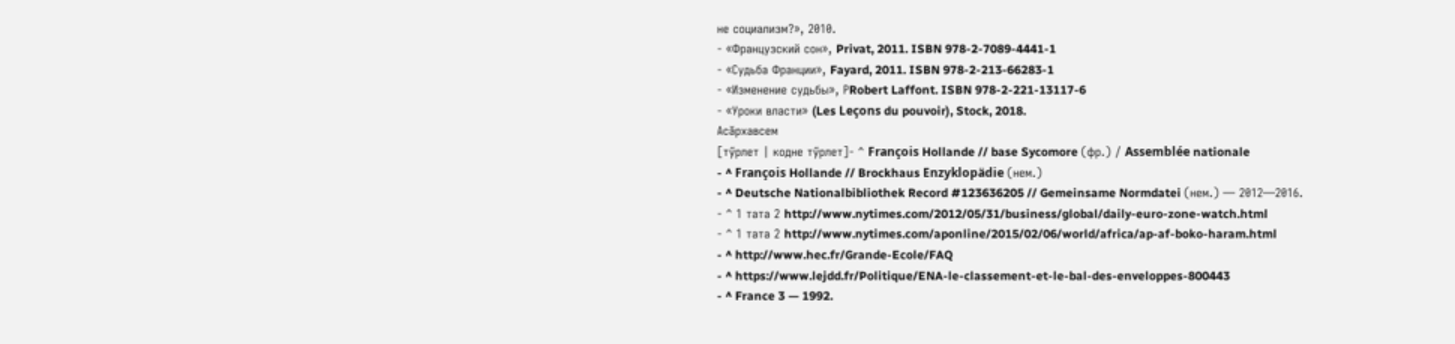не социализм?», 2010.
- «Французский сон», Privat, 2011. ISBN 978-2-7089-4441-1
- «Судьба Франции», Fayard, 2011. ISBN 978-2-213-66283-1
- «Изменение судьбы», РRobert Laffont. ISBN 978-2-221-13117-6
- «Уроки власти» (Les Leçons du pouvoir), Stock, 2018.
Асăрхавсем
[тӳрлет | кодне тӳрлет]- ^ François Hollande // base Sycomore (фр.) / Assemblée nationale
- ^ François Hollande // Brockhaus Enzyklopädie (нем.)
- ^ Deutsche Nationalbibliothek Record #123636205 // Gemeinsame Normdatei (нем.) — 2012—2016.
- ^ 1 тата 2 http://www.nytimes.com/2012/05/31/business/global/daily-euro-zone-watch.html
- ^ 1 тата 2 http://www.nytimes.com/aponline/2015/02/06/world/africa/ap-af-boko-haram.html
- ^ http://www.hec.fr/Grande-Ecole/FAQ
- ^ https://www.lejdd.fr/Politique/ENA-le-classement-et-le-bal-des-enveloppes-800443
- ^ France 3 — 1992.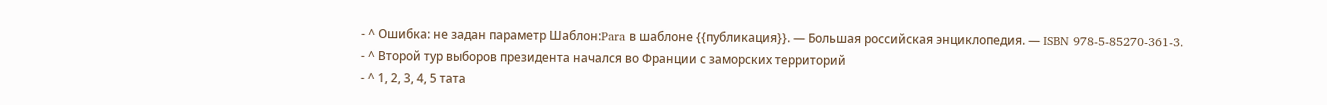- ^ Ошибка: не задан параметр Шаблон:Para в шаблоне {{публикация}}. — Большая российская энциклопедия. — ISBN 978-5-85270-361-3.
- ^ Второй тур выборов президента начался во Франции с заморских территорий
- ^ 1, 2, 3, 4, 5 тата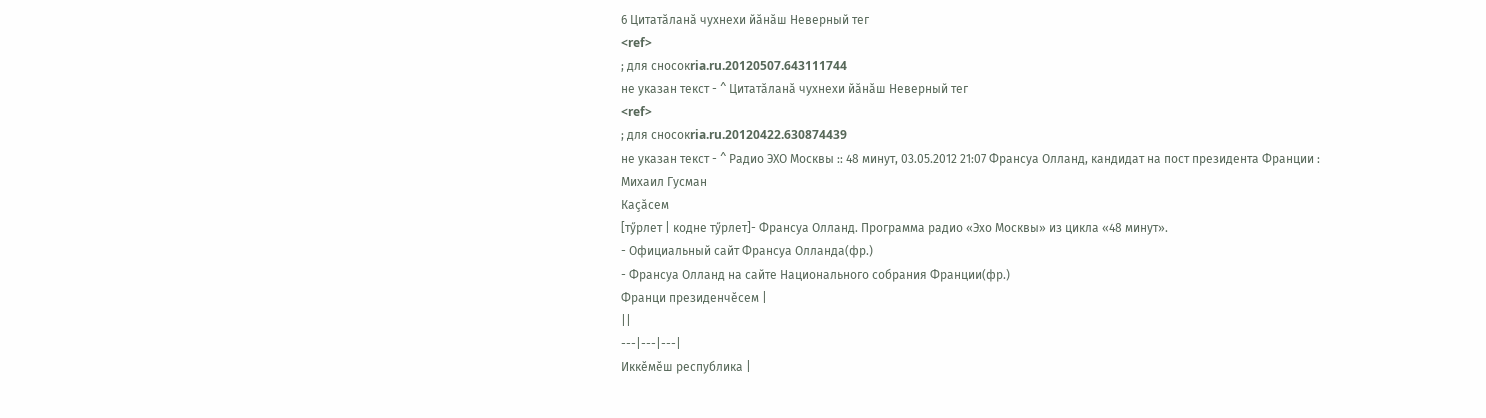6 Цитатăланă чухнехи йăнăш Неверный тег
<ref>
; для сносокria.ru.20120507.643111744
не указан текст - ^ Цитатăланă чухнехи йăнăш Неверный тег
<ref>
; для сносокria.ru.20120422.630874439
не указан текст - ^ Радио ЭХО Москвы :: 48 минут, 03.05.2012 21:07 Франсуа Олланд, кандидат на пост президента Франции : Михаил Гусман
Каҫӑсем
[тӳрлет | кодне тӳрлет]- Франсуа Олланд. Программа радио «Эхо Москвы» из цикла «48 минут».
- Официальный сайт Франсуа Олланда(фр.)
- Франсуа Олланд на сайте Национального собрания Франции(фр.)
Франци президенчĕсем |
||
---|---|---|
Иккĕмĕш республика |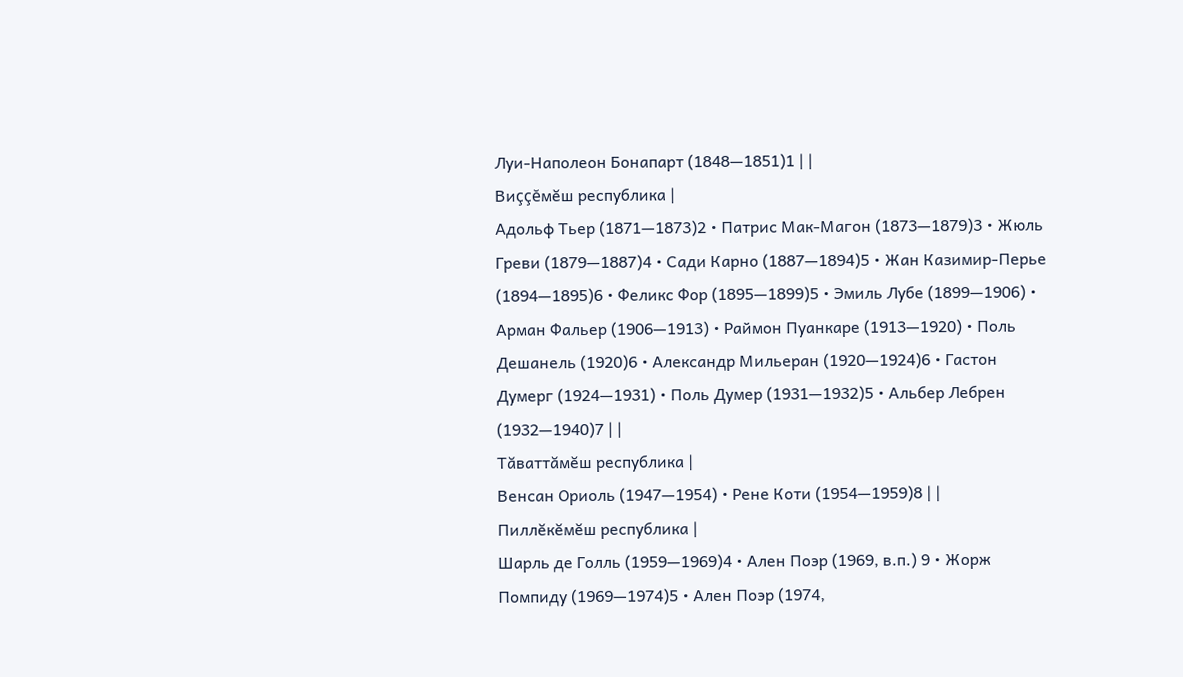Луи-Наполеон Бонапарт (1848—1851)1 | |
Виççĕмĕш республика |
Адольф Тьер (1871—1873)2 • Патрис Мак-Магон (1873—1879)3 • Жюль Греви (1879—1887)4 • Сади Карно (1887—1894)5 • Жан Казимир-Перье (1894—1895)6 • Феликс Фор (1895—1899)5 • Эмиль Лубе (1899—1906) • Арман Фальер (1906—1913) • Раймон Пуанкаре (1913—1920) • Поль Дешанель (1920)6 • Александр Мильеран (1920—1924)6 • Гастон Думерг (1924—1931) • Поль Думер (1931—1932)5 • Альбер Лебрен (1932—1940)7 | |
Тăваттăмĕш республика |
Венсан Ориоль (1947—1954) • Рене Коти (1954—1959)8 | |
Пиллĕкĕмĕш республика |
Шарль де Голль (1959—1969)4 • Ален Поэр (1969, в.п.) 9 • Жорж Помпиду (1969—1974)5 • Ален Поэр (1974,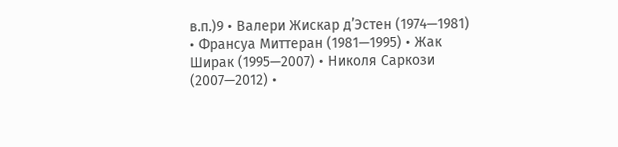в.п.)9 • Валери Жискар д’Эстен (1974—1981) • Франсуа Миттеран (1981—1995) • Жак Ширак (1995—2007) • Николя Саркози (2007—2012) •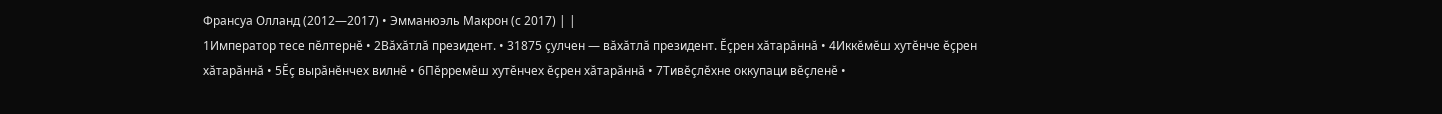Франсуа Олланд (2012—2017) • Эмманюэль Макрон (с 2017) | |
1Император тесе пĕлтернĕ • 2Вăхăтлă президент. • 31875 çулчен — вăхăтлă президент. Ĕçрен хăтарăннă • 4Иккĕмĕш хутĕнче ĕçрен хăтарăннă • 5Ĕç вырăнĕнчех вилнĕ • 6Пĕрремĕш хутĕнчех ĕçрен хăтарăннă • 7Тивĕçлĕхне оккупаци вĕçленĕ •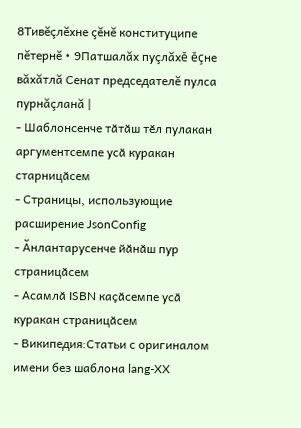8Тивĕçлĕхне çĕнĕ конституципе пĕтернĕ • 9Патшалăх пуçлăхĕ ĕçне вăхăтлă Сенат председателĕ пулса пурнăçланă |
- Шаблонсенче тӑтӑш тӗл пулакан аргументсемпе усӑ куракан старницӑсем
- Страницы, использующие расширение JsonConfig
- Ӑнлантарусенче йӑнӑш пур страницӑсем
- Асамлӑ ISBN каҫӑсемпе усӑ куракан страницӑсем
- Википедия:Статьи с оригиналом имени без шаблона lang-XX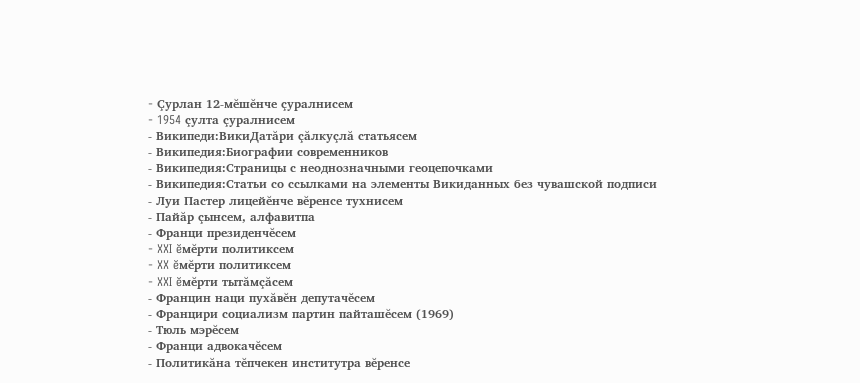- Çурлан 12-мĕшĕнче çуралнисем
- 1954 çулта çуралнисем
- Википеди:ВикиДатăри çăлкуçлă статьясем
- Википедия:Биографии современников
- Википедия:Страницы с неоднозначными геоцепочками
- Википедия:Статьи со ссылками на элементы Викиданных без чувашской подписи
- Луи Пастер лицейĕнче вĕренсе тухнисем
- Пайăр çынсем, алфавитпа
- Франци президенчĕсем
- XXI ĕмĕрти политиксем
- XX ĕмĕрти политиксем
- XXI ĕмĕрти тытăмçăсем
- Францин наци пухăвĕн депутачĕсем
- Францири социализм партин пайташĕсем (1969)
- Тюль мэрĕсем
- Франци адвокачĕсем
- Политикăна тĕпчекен институтра вĕренсе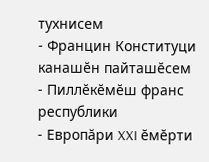тухнисем
- Францин Конституци канашĕн пайташĕсем
- Пиллĕкĕмĕш франс республики
- Европăри XXI ĕмĕрти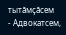тытăмçăсем
- Адвокатсем,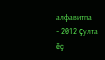алфавитпа
- 2012 çулта ĕç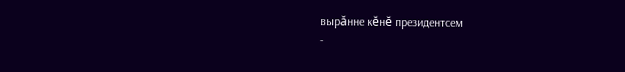вырăнне кĕнĕ президентсем
-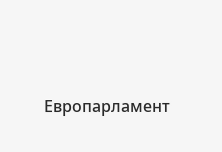Европарламент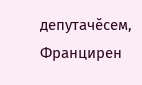депутачĕсем, Францирен